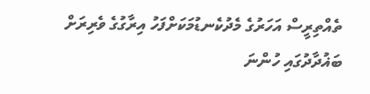ތެއްތިރީސް އަހަރުގެ މެދުކެނޑުމަކަށްފަހު އިރާގުގެ ވެރިރަށް ބަޣުދާދުގައި ހުންނަ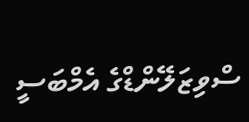ސްވިޒަލޭންޑްގެ އެމްބަސީ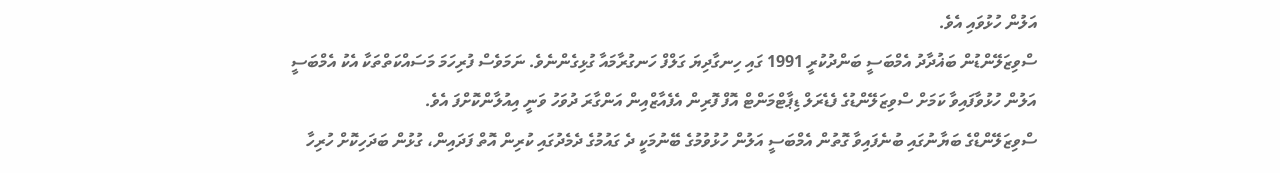އަލުން ހުޅުވައި އެވެ.
ސްވިޒަލޭންޑުން ބަޣުދާދު އެމްބަސީ ބަންދުކުރީ 1991 ގައި ހިނގާދިޔަ ގަލްފް ހަނގުރާމައާ ގުޅިގެންނެވެ. ނަމަވެސް ފުރިހަމަ މަސައްކަތްތަކާ އެކު އެމްބަސީ އަލުން ހުޅުވާފައިވާ ކަމަށް ސްވިޒަލޭންޑުގެ ފެޑެރަލް ޑިޕާޓްމަންޓް އޮފް ފޮރިން އެފެއާޒްއިން އަންގާރަ ދުވަހު ވަނީ އިއުލާންކޮށްފަ އެވެ.
ސްވިޒަލޭންޑްގެ ބަޔާނުގައި ބުނެފައިވާ ގޮތުން އެމްބަސީ އަލުން ހުޅުވުމުގެ ބޭނުމަކީ ދެ ގައުމުގެ ދެމެދުގައި ކުރިން އޮތް ފަދައިން، ގުޅުން ބަދަހިކޮށް ހުރިހާ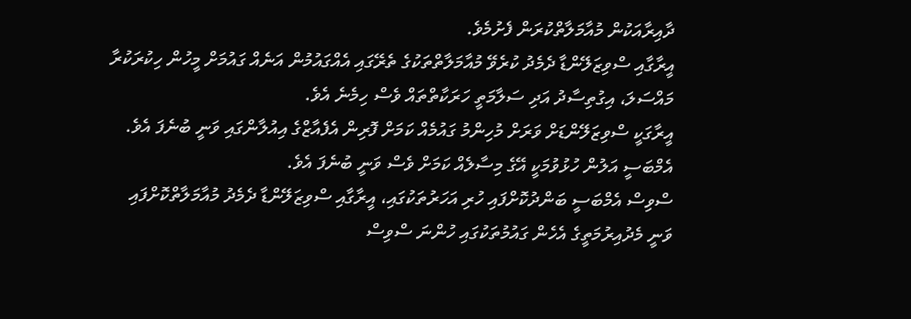ދާއިރާއަކުން މުއާމަލާތްކުރަން ފެށުމެވެ.
އީރާގާއި ސްވިޒަލޭންޑާ ދެމެދު ކުރެވޭ މުއާމަލާތްތަކުގެ ތެރޭގައި އެއްގައުމުން އަނެއް ގައުމަށް މީހުން ހިކުރަކުރާ މައްސަލަ، އިގުތިސާދު އަދި ސަލާމަތީ ހަރަކާތްތައް ވެސް ހިމެނެ އެވެ.
އީރާގަކީ ސްވިޒަލޭންޑަށް ވަރަށް މުހިންމު ގައުމެއް ކަމަށް ފޮރިން އެފެއާޒްގެ އިއުލާންގައި ވަނީ ބުނެފަ އެވެ. އެމްބަސީ އަލުން ހުޅުވުމަކީ އޭގެ މިސާލެއް ކަމަށް ވެސް ވަނީ ބުނެފަ އެވެ.
ސްވިސް އެމްބަސީ ބަންދުކޮށްފައި ހުރި އަހަރުތަކުގައި، އީރާގާއި ސްވިޒަލޭންޑާ ދެމެދު މުއާމަލާތްކޮށްފައި ވަނީ މެދުއިރުމަތީގެ އެހެން ގައުމުތަކުގައި ހުންނަ ސްވިސް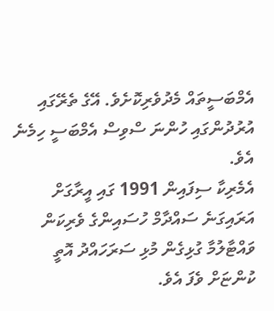އެމްބަސީތައް މެދުވެރިކޮށެވެ. އޭގެ ތެރޭގައި އުރުދުންގައި ހުންނަ ސްވިސް އެމްބަސީ ހިމެނެ އެވެ.
އެމެރިކާ ސިފައިން 1991 ގައި އީރާގަށް އަރައިގަނެ ސައްދާމް ހުސައިންގެ ވެރިކަން ވައްޓާލުމާ ގުޅިގެން މުޅި ސަރަހައްދު އޮތީ ކުންޏަށް ވެފަ އެވެ.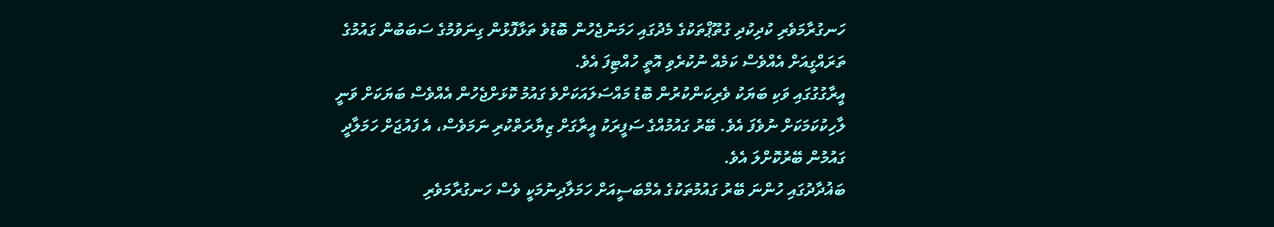ހަނގުރާމަވެރި ކުދިކުދި ގުތޫޕްތަކުގެ މެދުގައި ހަމަނުޖެހުން ބޮޑުވެ ތަޅާފޮޅުން ގިނަވުމުގެ ސަބަބުން ގައުމުގެ ތަރައްގީއަށް އެއްވެސް ކަމެއް ނުކުރެވި އޮތީ ހުއްޓިފަ އެވެ.
އީރާގުގުގައި ވަކި ބަޔަކު ވެރިކަންކުރުން ބޮޑު މައްސަލައަކަށްވެ ގައުމު ކޮޅަށްޖެހުން އެއްވެސް ބަޔަކަށް ވަނީ ލާހިކުކަމަކަށް ނުވެފަ އެވެ. ބޭރު ގައުމުއްގެ ސަފީރަކު އީރާގަށް ޒިޔާރަތްކުރި ނަމަވެސް، އެ ފައުޖަށް ހަމަލާދީ ގައުމުން ބޭރުކޮށްލަ އެވެ.
ބަޣުދާދުގައި ހުންނަ ބޭރު ގައުމުތަކުގެ އެމްބަސީއަށް ހަމަލާދިނުމަކީ ވެސް ހަނގުރާމަވެރި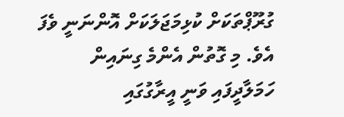ގުރޫޕްތަކަށް ކުޅިމަޖަލަކަށް އޮންނަނީ ވެފަ އެވެ. މި ގޮތުން އެންމެ ގިނައިން ހަމަލާދީފައި ވަނީ އީރާގުގައި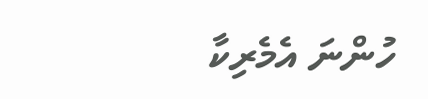ހުންނަ އެމެރިކާ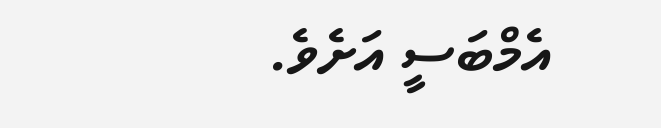އެމްބަސީ އަށެވެ.